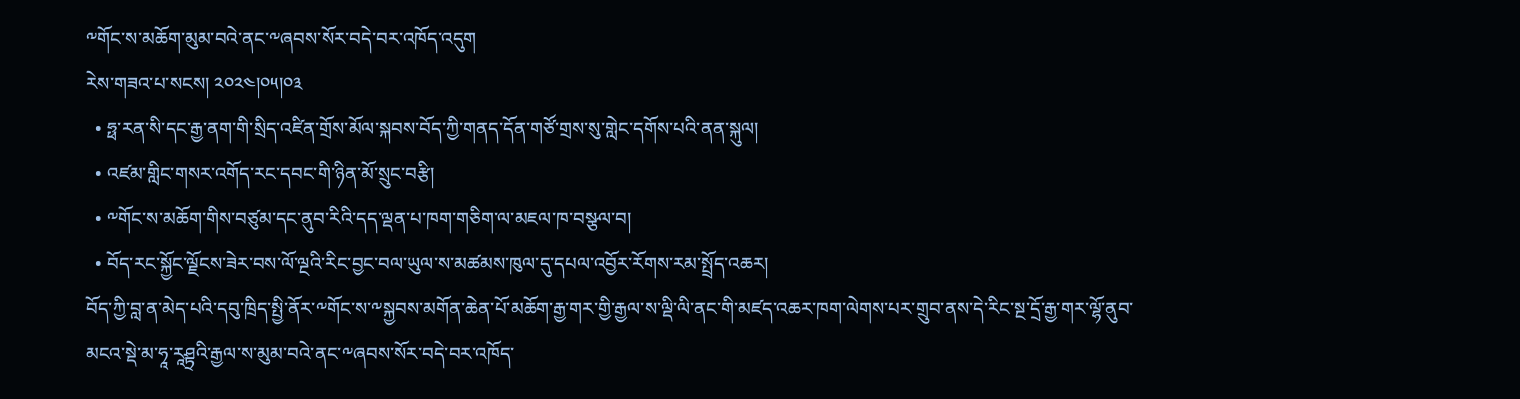༸གོང་ས་མཆོག་མུམ་བའེ་ནང་༸ཞབས་སོར་བདེ་བར་འཁོད་འདུག
རེས་གཟའ་པ་སངས། ༢༠༢༤།༠༥།༠༣
  • ཧྥ་རན་སི་དང་རྒྱ་ནག་གི་སྲིད་འཛིན་གྲོས་མོལ་སྐབས་བོད་ཀྱི་གནད་དོན་གཙོ་གྲས་སུ་གླེང་དགོས་པའི་ནན་སྐུལ།
  • འཛམ་གླིང་གསར་འགོད་རང་དབང་གི་ཉིན་མོ་སྲུང་བརྩི།
  • ༸གོང་ས་མཆོག་གིས་བཙུམ་དང་ནུབ་རིའི་དད་ལྡན་པ་ཁག་གཅིག་ལ་མཇལ་ཁ་བསྩལ་བ།
  • བོད་རང་སྐྱོང་ལྗོངས་ཟེར་བས་ལོ་ལྔའི་རིང་བྱང་བལ་ཡུལ་ས་མཚམས་ཁུལ་དུ་དཔལ་འབྱོར་རོགས་རམ་སྤྲོད་འཆར།
བོད་ཀྱི་བླ་ན་མེད་པའི་དབུ་ཁྲིད་སྤྱི་ནོར་༸གོང་ས་༸སྐྱབས་མགོན་ཆེན་པོ་མཆོག་རྒྱ་གར་གྱི་རྒྱལ་ས་ལྡི་ལི་ནང་གི་མཛད་འཆར་ཁག་ལེགས་པར་གྲུབ་ནས་དེ་རིང་སྔ་དྲོ་རྒྱ་གར་ལྷོ་ནུབ་མངའ་སྡེ་མ་ཧཱ་རཱཤྟྲའི་རྒྱལ་ས་མུམ་བའེ་ནང་༸ཞབས་སོར་བདེ་བར་འཁོད་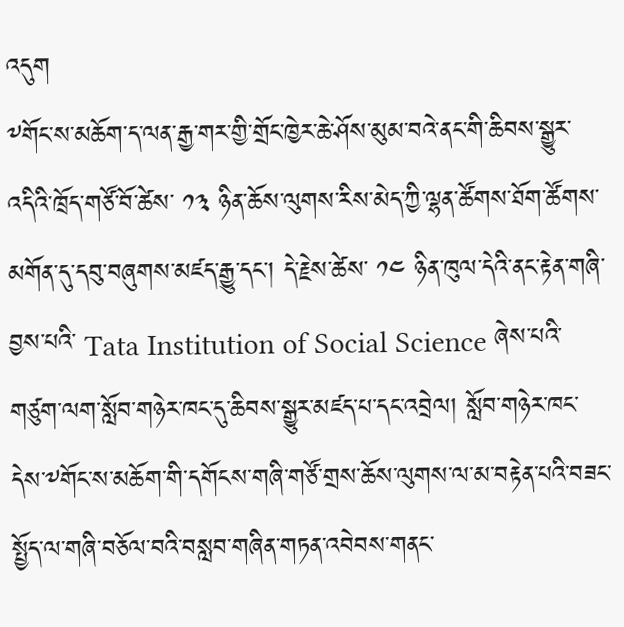འདུག
༸གོང་ས་མཆོག་ད་ལན་རྒྱ་གར་གྱི་གྲོང་ཁྱེར་ཆེ་ཤོས་མུམ་བའེ་ནང་གི་ཆིབས་སྒྱུར་འདིའི་ཁྲོད་གཙོ་བོ་ཚེས་ ༡༣ ཉིན་ཆོས་ལུགས་རིས་མེད་ཀྱི་ལྷན་ཚོགས་ཐོག་ཚོགས་མགོན་དུ་དབུ་བཞུགས་མཛད་རྒྱུ་དང་། དེ་རྗེས་ཚེས་ ༡༤ ཉིན་ཁུལ་དེའི་ནང་རྟེན་གཞི་བྱས་པའི་ Tata Institution of Social Science ཞེས་པའི་གཙུག་ལག་སློབ་གཉེར་ཁང་དུ་ཆིབས་སྒྱུར་མཛད་པ་དང་འབྲེལ། སློབ་གཉེར་ཁང་དེས་༸གོང་ས་མཆོག་གི་དགོངས་གཞི་གཙོ་གྲས་ཆོས་ལུགས་ལ་མ་བརྟེན་པའི་བཟང་སྤྱོད་ལ་གཞི་བཅོལ་བའི་བསླབ་གཞིན་གཏན་འབེབས་གནང་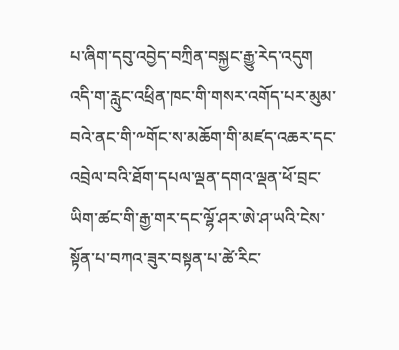པ་ཞིག་དབུ་འབྱེད་བཀྲིན་བསྐྱང་རྒྱུ་རེད་འདུག
འདི་ག་རླུང་འཕྲིན་ཁང་གི་གསར་འགོད་པར་མུམ་བའེ་ནང་གི་༸གོང་ས་མཆོག་གི་མཛད་འཆར་དང་འབྲེལ་བའི་ཐོག་དཔལ་ལྡན་དགའ་ལྡན་ཕོ་བྲང་ཡིག་ཚང་གི་རྒྱ་གར་དང་ལྷོ་ཤར་ཨེ་ཤ་ཡའི་ངེས་སྟོན་པ་བཀའ་ཟུར་བསྟན་པ་ཚེ་རིང་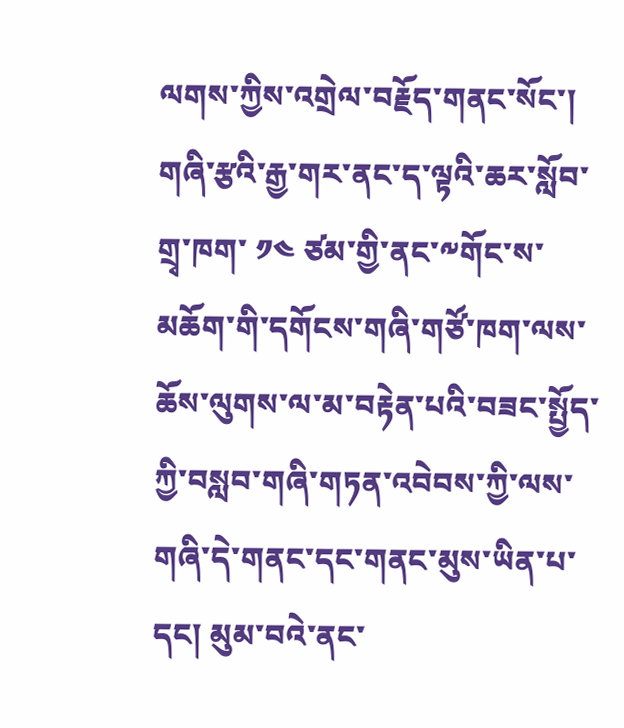ལགས་ཀྱིས་འགྲེལ་བརྗོད་གནང་སོང་།
གཞི་རྩའི་རྒྱ་གར་ནང་ད་ལྟའི་ཆར་སློབ་གྲྭ་ཁག་ ༡༤ ཙམ་གྱི་ནང་༸གོང་ས་མཆོག་གི་དགོངས་གཞི་གཙོ་ཁག་ལས་ཆོས་ལུགས་ལ་མ་བརྟེན་པའི་བཟང་སྤྱོད་ཀྱི་བསླབ་གཞི་གཏན་འབེབས་ཀྱི་ལས་གཞི་དེ་གནང་དང་གནང་མུས་ཡིན་པ་དང། མུམ་བའེ་ནང་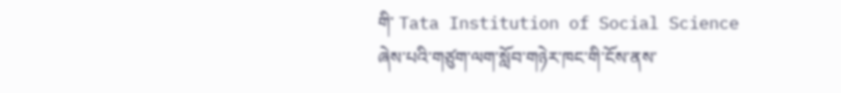གི་ Tata Institution of Social Science ཞེས་པའི་གཙུག་ལག་སློབ་གཉེར་ཁང་གི་ངོས་ནས་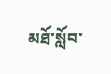མཐོ་སློབ་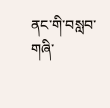ནང་གི་བསླབ་གཞི་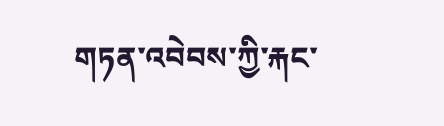གཏན་འབེབས་ཀྱི་རྐང་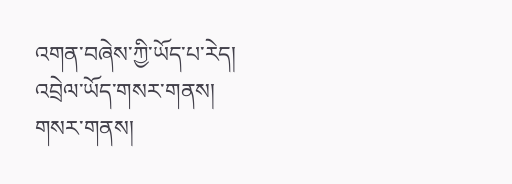འགན་བཞེས་ཀྱི་ཡོད་པ་རེད།
འབྲེལ་ཡོད་གསར་གནས།
གསར་གནས།